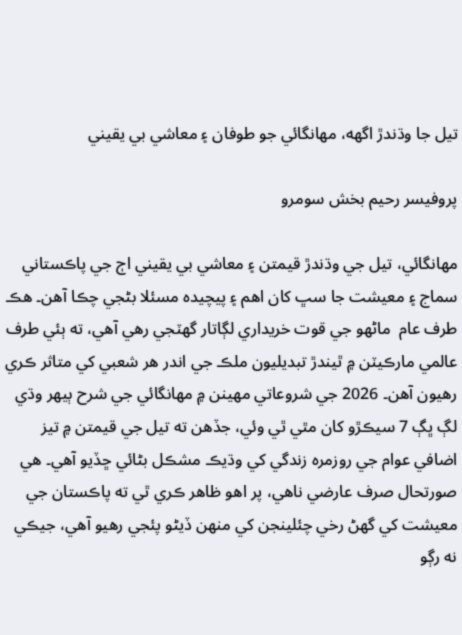تيل جا وڌندڙ اگهه، مهانگائي جو طوفان ۽ معاشي بي يقيني

پروفيسر رحيم بخش سومرو

مهانگائي، تيل جي وڌندڙ قيمتن ۽ معاشي بي يقيني اڄ جي پاڪستاني سماج ۽ معيشت جا سڀ کان اهم ۽ پيچيده مسئلا بڻجي چڪا آهن۔ هڪ طرف عام  ماڻهو جي قوت خريداري لڳاتار گهٽجي رهي آهي، ته ٻئي طرف عالمي مارڪيٽن ۾ ٿيندڙ تبديليون ملڪ جي اندر هر شعبي کي متاثر ڪري رهيون آهن۔ 2026 جي شروعاتي مهينن ۾ مهانگائي جي شرح ٻيهر وڌي لڳ ڀڳ 7 سيڪڙو کان مٿي ٿي وئي، جڏهن ته تيل جي قيمتن ۾ تيز اضافي عوام جي روزمره زندگي کي وڌيڪ مشڪل بڻائي ڇڏيو آهي۔ هي صورتحال صرف عارضي ناهي، پر اهو ظاهر ڪري ٿي ته پاڪستان جي معيشت کي گهڻ رخي چئلينجن کي منهن ڏيڻو پئجي رهيو آهي، جيڪي نه رڳو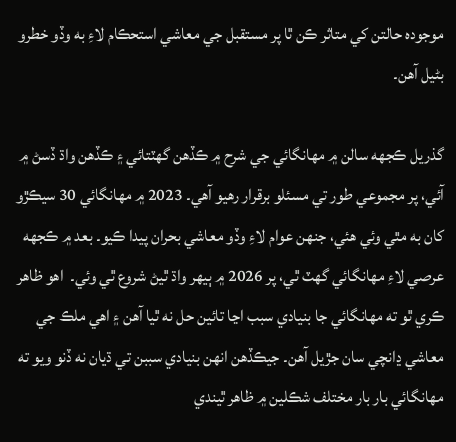موجوده حالتن کي متاثر ڪن ٿا پر مستقبل جي معاشي استحڪام لاءِ به وڏو خطرو بڻيل آهن۔

گذريل ڪجهه سالن ۾ مهانگائي جي شرح ۾ ڪڏهن گهٽتائي ۽ ڪڏهن واڌ ڏسڻ ۾ آئي، پر مجموعي طور تي مسئلو برقرار رهيو آهي۔ 2023 ۾ مهانگائي 30 سيڪڙو کان به مٿي وئي هئي، جنهن عوام لاءِ وڏو معاشي بحران پيدا ڪيو۔ بعد ۾ ڪجهه عرصي لاءِ مهانگائي گهٽ ٿي، پر 2026 ۾ ٻيهر واڌ ٿيڻ شروع ٿي وئي۔  اهو ظاهر ڪري ٿو ته مهانگائي جا بنيادي سبب اڃا تائين حل نه ٿيا آهن ۽ اهي ملڪ جي معاشي ڍانچي سان جڙيل آهن۔ جيڪڏهن انهن بنيادي سببن تي ڌيان نه ڏنو ويو ته مهانگائي بار بار مختلف شڪلين ۾ ظاهر ٿيندي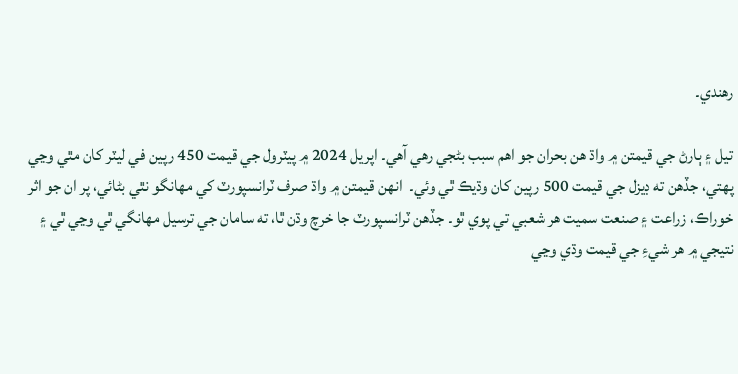رهندي۔

تيل ۽ ٻارڻ جي قيمتن ۾ واڌ هن بحران جو اهم سبب بڻجي رهي آهي۔ اپريل 2024 ۾ پيٽرول جي قيمت 450 رپين في ليٽر کان مٿي وڃي پهتي، جڏهن ته ڊيزل جي قيمت 500 رپين کان وڌيڪ ٿي وئي۔  انهن قيمتن ۾ واڌ صرف ٽرانسپورٽ کي مهانگو نٿي بڻائي، پر ان جو اثر خوراڪ، زراعت ۽ صنعت سميت هر شعبي تي پوي ٿو۔ جڏهن ٽرانسپورٽ جا خرچ وڌن ٿا، ته سامان جي ترسيل مهانگي ٿي وڃي ٿي ۽ نتيجي ۾ هر شيءِ جي قيمت وڌي وڃي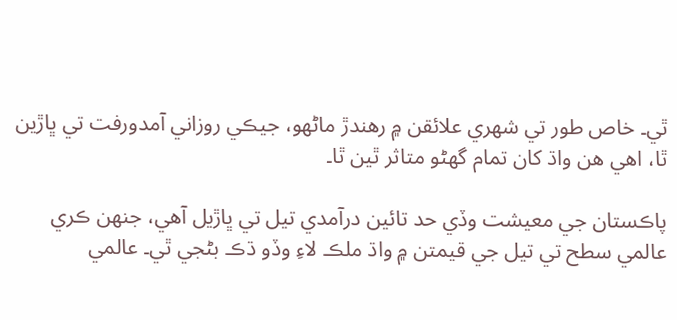ٿي۔ خاص طور تي شهري علائقن ۾ رهندڙ ماڻهو، جيڪي روزاني آمدورفت تي ڀاڙين ٿا، اهي هن واڌ کان تمام گهڻو متاثر ٿين ٿا۔

پاڪستان جي معيشت وڏي حد تائين درآمدي تيل تي ڀاڙيل آهي، جنهن ڪري عالمي سطح تي تيل جي قيمتن ۾ واڌ ملڪ لاءِ وڏو ڌڪ بڻجي ٿي۔ عالمي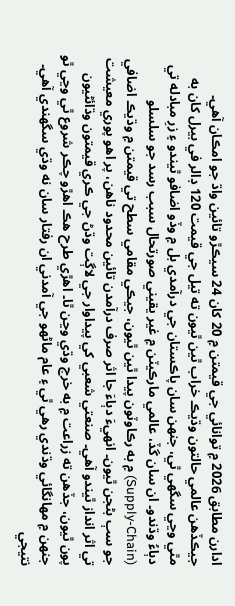ادارن مطابق 2026 ۾ توانائي جي قيمتن ۾ 20 کان 24 سيڪڙو تائين واڌ جو امڪان آهي۔ جيڪڏهن عالمي حالتون وڌيڪ خراب ٿين ٿيون ته تيل جي قيمت 120 ڊالر في بيرل کان به مٿي وڃي سگهي ٿي، جنهن سان پاڪستان جي درآمدي بل ۾ وڏو اضافو ٿيندو ۽ زرِ مبادله تي دٻاءُ وڌندو۔ ان سان گڏ، عالمي مارڪيٽن ۾ غير يقيني صورتحال سبب رسد جو سلسلو (Supply-Chain) ۾ به رڪاوٽون پيدا ٿين ٿيون، جيڪي مقامي سطح تي قيمتن ۾ وڌيڪ اضافي جو سٻ بڻجن ٿيون۔ انهيءَ دٻاءَ جا اثر صرف درآمدن تائين محدود ناهن، پر اهو پوري معيشت تي اثر انداز ٿيندو آهي۔ صنعتي شعبي کي پيداوار جي لاڳت وڌڻ جي ڪري قيمتون وڌائڻيون پون ٿيون، جڏهن ته زراعت ۾ به خرچ وڌي وڃن ٿا۔ اهڙي طرح هڪ اهڙو چڪر شروع ٿي وڃي ٿو جنهن ۾ مهانگائي وڌندي رهي ٿي ۽ عام ماڻهو جي آمدني ان رفتار سان نه وڌي سگهندي آهي۔ نتيجي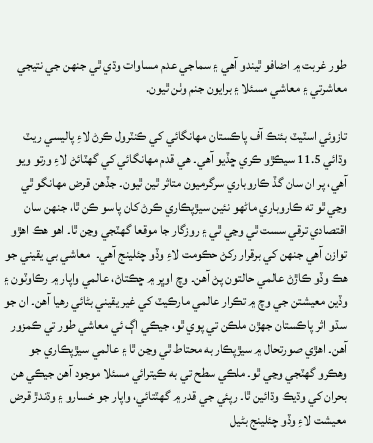طور غربت ۾ اضافو ٿيندو آهي ۽ سماجي عدم مساوات وڌي ٿي جنھن جي نتيجي معاشرتي ۽ معاشي مسئلا ۽ برايون جنم وٺن ٿيون.

تازوئي اسٽيٽ بئنڪ آف پاڪستان مهانگائي کي ڪنٽرول ڪرڻ لاءِ پاليسي ريٽ وڌائي 11.5 سيڪڙو ڪري ڇڏيو آهي۔ هي قدم مهانگائي کي گهٽائڻ لاءِ ورتو ويو آهي، پر ان سان گڏ ڪاروباري سرگرميون متاثر ٿين ٿيون۔ جڏهن قرض مهانگو ٿي وڃي ٿو ته ڪاروباري ماڻهو نئين سيڙپڪاري ڪرڻ کان پاسو ڪن ٿا، جنهن سان اقتصادي ترقي سست ٿي وڃي ٿي ۽ روزگار جا موقعا گهٽجي وڃن ٿا۔ اهو هڪ اهڙو توازن آهي جنهن کي برقرار رکڻ حڪومت لاءِ وڏو چئلينج آهي۔  معاشي بي يقيني جو هڪ وڏو ڪاڙڻ عالمي حالتون پڻ آهن۔ وچ اوڀر ۾ ڇڪتاڻ، عالمي واپار ۾ رڪاوٽون ۽ وڏين معيشتن جي وچ ۾ تڪرار عالمي مارڪيٽ کي غير يقيني بڻائي رهيا آهن۔ ان جو سڌو اثر پاڪستان جهڙن ملڪن تي پوي ٿو، جيڪي اڳ ئي معاشي طور تي ڪمزور آهن۔ اهڙي صورتحال ۾ سيڙپڪار به محتاط ٿي وڃن ٿا ۽ عالمي سيڙپڪاري جو وهڪرو گهٽجي وڃي ٿو۔ ملڪي سطح تي به ڪيترائي مسئلا موجود آهن جيڪي هن بحران کي وڌيڪ وڌائين ٿا۔ رپئي جي قدر ۾ گهٽتائي، واپار جو خسارو ۽ وڌندڙ قرض معيشت لاءِ وڏو چئلينج بڻيل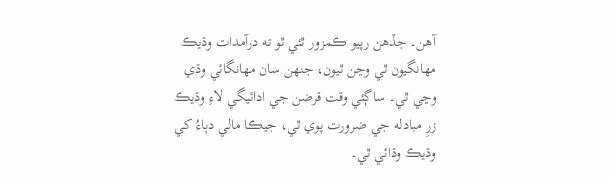آهن۔ جڏهن رپيو ڪمزور ٿئي ٿو ته درآمدات وڌيڪ مهانگيون ٿي وڃن ٿيون، جنهن سان مهانگائي وڌي وڃي ٿي۔ ساڳئي وقت قرضن جي ادائيگي لاءِ وڌيڪ زرِ مبادله جي ضرورت پوي ٿي، جيڪا مالي دٻاءُ کي وڌيڪ وڌائي ٿي۔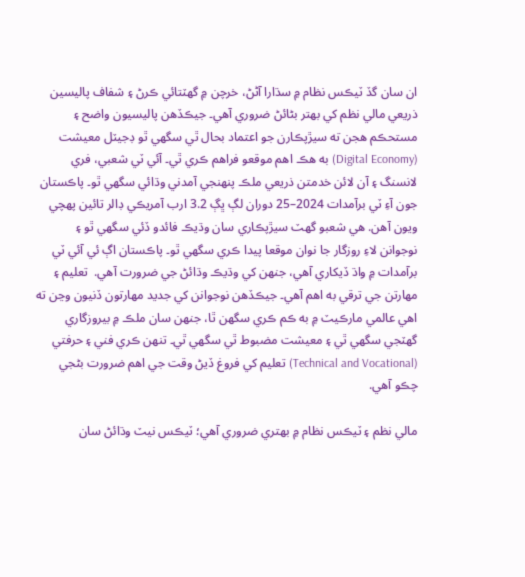ان سان گڏ ٽيڪس نظام ۾ سڌارا آڻڻ، خرچن ۾ گهٽتائي ڪرڻ ۽ شفاف پاليسين ذريعي مالي نظم کي بهتر بڻائڻ ضروري آهي۔ جيڪڏهن پاليسيون واضح ۽ مستحڪم هجن ته سيڙپڪارن جو اعتماد بحال ٿي سگهي ٿو ڊجيٽل معيشت (Digital Economy) به هڪ اهم موقعو فراهم ڪري ٿي۔ آئي ٽي شعبي، فري لانسنگ ۽ آن لائن خدمتن ذريعي ملڪ پنهنجي آمدني وڌائي سگهي ٿو۔ پاڪستان جون آءِ ٽي برآمدات 2024–25 دوران لڳ ڀڳ 3.2 ارب آمريڪي ڊالر تائين پهچي ويون آهن. هي شعبو گهٽ سيڙپڪاري سان وڌيڪ فائدو ڏئي سگهي ٿو ۽ نوجوانن لاءِ روزگار جا نوان موقعا پيدا ڪري سگهي ٿو۔ پاڪستان اڳ ئي آئي ٽي برآمدات ۾ واڌ ڏيکاري آهي، جنهن کي وڌيڪ وڌائڻ جي ضرورت آهي.  تعليم ۽ مهارتن جي ترقي به اهم آهي۔ جيڪڏهن نوجوانن کي جديد مهارتون ڏنيون وڃن ته اهي عالمي مارڪيٽ ۾ به ڪم ڪري سگهن ٿا، جنهن سان ملڪ ۾ بيروزگاري گهٽجي سگهي ٿي ۽ معيشت مضبوط ٿي سگهي ٿي۔ تنهن ڪري فني ۽ حرفتي (Technical and Vocational) تعليم کي فروغ ڏيڻ وقت جي اهم ضرورت بڻجي چڪو آهي.

مالي نظم ۽ ٽيڪس نظام ۾ بهتري ضروري آهي؛ ٽيڪس نيٽ وڌائڻ سان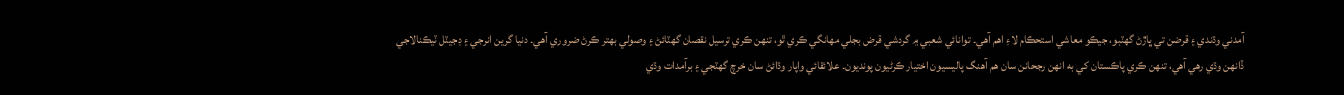آمدني وڌندي ۽ قرضن تي ڀاڙڻ گهٽبو، جيڪو معاشي استحڪام لاءِ اهم آهي۔ توانائي شعبي ۾ گردشي قرض بجلي مهانگي ڪري ٿو، تنهن ڪري ترسيل نقصان گهٽائڻ ۽ وصولي بهتر ڪرڻ ضروري آهي۔ دنيا گرين انرجي ۽ ڊجيٽل ٽيڪنالاجي ڏانهن وڌي رهي آهي، تنهن ڪري پاڪستان کي به انهن رجحانن سان هم آهنگ پاليسيون اختيار ڪرڻيون پونديون۔ علائقائي واپار وڌائڻ سان خرچ گهٽجي ۽ برآمدات وڌي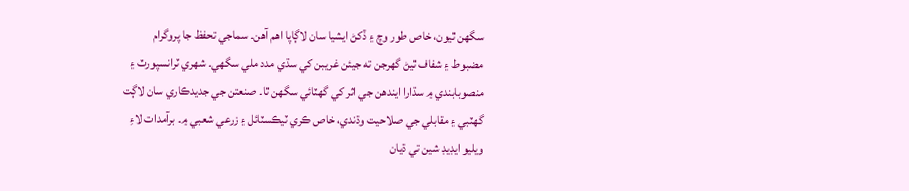سگهن ٿيون، خاص طور وچ ۽ ڏکڻ ايشيا سان لاڳاپا اهم آهن۔ سماجي تحفظ جا پروگرام مضبوط ۽ شفاف ٿيڻ گهرجن ته جيئن غريبن کي سڌي مدد ملي سگهي۔ شهري ٽرانسپورٽ ۽ منصوبابندي ۾ سڌارا ايندھن جي اثر کي گهٽائي سگهن ٿا۔ صنعتن جي جديدڪاري سان لاڳت گهٽبي ۽ مقابلي جي صلاحيت وڌندي، خاص ڪري ٽيڪسٽائل ۽ زرعي شعبي ۾۔ برآمدات لاءِ ويليو ايڊيڊ شين تي ڌيان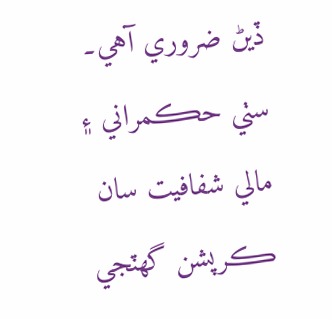ڏيڻ ضروري آهي۔ سٺي حڪمراني ۽ مالي شفافيت سان ڪرپشن گهٽجي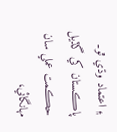۽ اعتماد وڌي ٿو۔ پاڪستان کي گڏيل حڪمت عملي سان مهانگائي،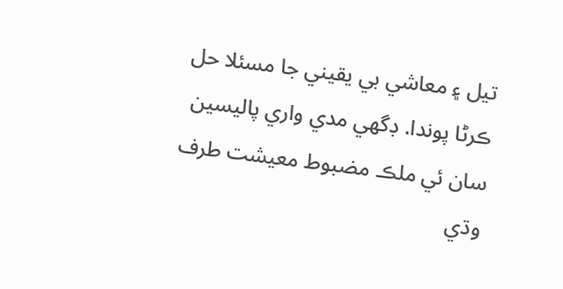تيل ۽ معاشي بي يقيني جا مسئلا حل ڪرڻا پوندا. ڊگهي مدي واري پاليسين سان ئي ملڪ مضبوط معيشت طرف وڌي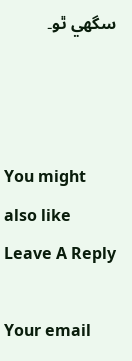سگهي ٿو۔



You might also like
Leave A Reply

Your email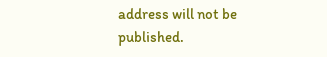address will not be published.